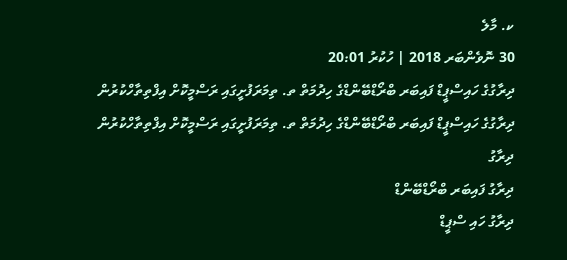ކ. މާލެ
30 ނޮވެންބަރ 2018 | ހުކުރު 20:01
ދިރާގުގެ ހައިސްޕީޑް ފައިބަރ ބްރޯޑްބޭންޑްގެ ހިދުމަތް ތ. ތިމަރަފުށީގައި ރަސްމީކޮށް އިފްތިތާހްކުރުން
ދިރާގުގެ ހައިސްޕީޑް ފައިބަރ ބްރޯޑްބޭންޑްގެ ހިދުމަތް ތ. ތިމަރަފުށީގައި ރަސްމީކޮށް އިފްތިތާހްކުރުން
ދިރާގު
ދިރާގު ފައިބަރ ބްރޯޑްބޭންޑް
ދިރާގު ހައި ސްޕީޑް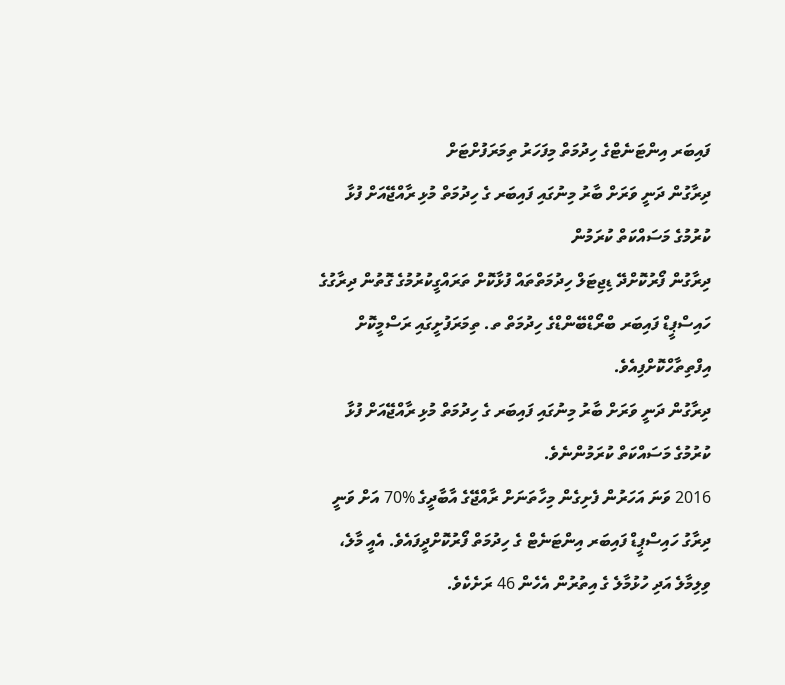ފައިބަރ އިންޓަނެޓްގެ ހިދުމަތް މިފަހަރު ތިމަރަފުށްޓަށް
ދިރާގުން ދަނީ ވަރަށް ބާރު މިނުގައި ފައިބަރ ގެ ހިދުމަތް މުޅި ރާއްޖޭއަށް ފުޅާ ކުރުމުގެ މަސައްކަތް ކުރަމުން
ދިރާގުން ފޯރުކޮށްދޭ ޑިޖިޓަލް ހިދުމަތްތައް ފުޅާކޮށް ތަރައްގީކުރުމުގެ ގޮތުން ދިރާގުގެ ހައިސްޕީޑް ފައިބަރ ބްރޯޑްބޭންޑްގެ ހިދުމަތް ތ. ތިމަރަފުށީގައި ރަސްމީކޮށް އިފްތިތާހްކޮށްފިއެވެ.
ދިރާގުން ދަނީ ވަރަށް ބާރު މިނުގައި ފައިބަރ ގެ ހިދުމަތް މުޅި ރާއްޖޭއަށް ފުޅާ ކުރުމުގެ މަސައްކަތް ކުރަމުންނެވެ.
2016 ވަނަ އަހަރުން ފެށިގެން މިހާތަނަށް ރާއްޖޭގެ އާބާދީގެ %70 އަށް ވަނީ ދިރާގު ހައިސްޕީޑް ފައިބަރ އިންޓަނެޓް ގެ ހިދުމަތް ފޯރުކޮށްދީފައެވެ. އެއީ މާލެ، ވިލިމާލެ އަދި ހުޅުމާލެ ގެ އިތުރުން އެހެން 46 ރަށެކެވެ.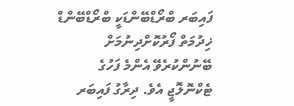ފައިބަރ ބްރޯޑްބޭންޑަކީ ބްރޯޑްބޭންޑް ޚިދުމަތް ފޯރުކޮށްދިނުމަށް ބޭނުންކުރެވޭ އެންމެ ފަހުގެ ޓެކްނޮލޮޖީ އެވެ. ދިރާގު ފައިބަރ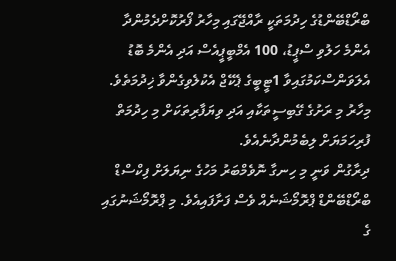ބްރޯޑްބޭންޑުގެ ހިދުމަތަކީ ރާއްޖޭގައި މިހާރު ފޯރުކޮށްދެމުންދާ އެންމެ ހަލުވި ސްޕީޑު، 100 އެމްބީޕީއެސް އަދި އެންމެ ބޮޑު އެލަވަންސްކަމުގައިވާ 1ޓީބީގެ ޕެކޭޖް އެކުލެވިގެންވާ ޚިދުމަތެވެ. މިހާރު މި ރަށުގެ ގޭބިސީތަކާއި އަދި ވިޔަފާރިތަކަށް މި ހިދުމަތް ފުރިހަމަޔަށް ލިބެމުންދާނެއެވެ.
ދިރާގުން ވަނީ މި ހިނގާ ނޮވެމްބަރު މަހުގެ ނިޔަލަށް ފިކްސްޑް ބްރޯޑްބޭންޑް ޕްރޮމޯޝަނެއް ވެސް ފަށާފައިއެވެ. މި ޕްރޮމޯޝަނުގައި ގެ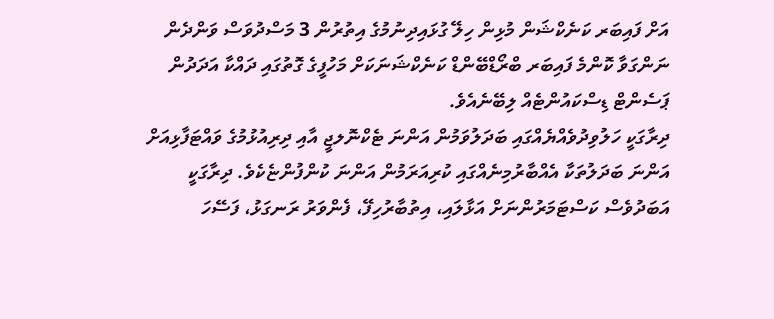އަށް ފައިބަރ ކަނެކްޝަން މުޅިން ހިލޭ ގުޅައިދިނުމުގެ އިތުރުން 3 މަސްދުވަސް ވަންދެން ނަންގަވާ ކޮންމެ ފައިބަރ ބްރޯޑްބޭންޑް ކަނެކްޝަނަކަށް މަހުފީގެ ގޮތުގައި ދައްކާ އަދަދުން ޕަސެންޓް ޑިސްކައުންޓެއް ލިބޭނެއެވެ.
ދިރާގަކީ ހަލުވިދުވެއްޔެއްގައި ބަދަލުވަމުން އަންނަ ޓެކްނޮލޖީ އާއި ދިރިއުޅުމުގެ ވައްޓަފާޅިއަށް އަންނަ ބަދަލުތަކާ އެއްބާރުމިނެއްގައި ކުރިއަރަމުން އަންނަ ކުންފުންޏެކެވެ. ދިރާގަކީ އަބަދުވެސް ކަސްޓަމަރުންނަށް އަޅާލައި، އިތުބާރުހިފޭ، ފެންވަރު ރަނގަޅު، ފަސޭހަ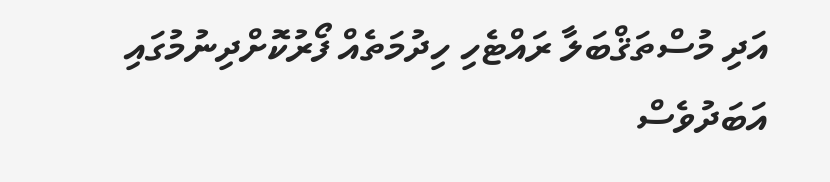އަދި މުސްތަޤްބަލާ ރައްޓެހި ހިދުމަތެއް ފޯރުކޮށްދިނުމުގައި އަބަދުވެސް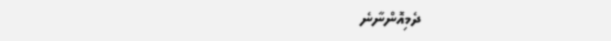ދެމިއޮންނާނެ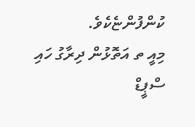ކުންފުންޏެކެވެ.
މިއީ ތ އަތޮޅުން ދިރާގު ހައި ސްޕީޑް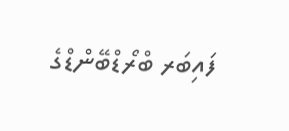ފައިބަރ ބްރޯޑްބޭންޑްގެ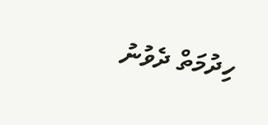ހިދުމަތް ދެވުނު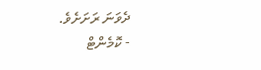ދެވަނަ ރަށަށެވެ.
- ކޮމެންޓް